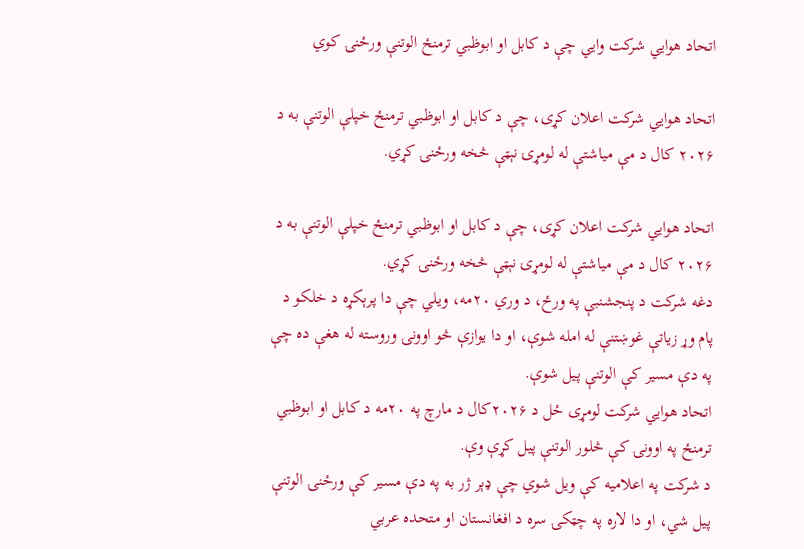اتحاد هوايي شرکت وایي چې د کابل او ابوظبي ترمنځ الوتنې ورځنۍ کوي

اتحاد هوايي شرکت اعلان کړی، چې د کابل او ابوظبي ترمنځ خپلې الوتنې به د ۲۰۲۶ کال د مې میاشتې له لومړۍ نېټې څخه ورځنۍ کړي.

اتحاد هوايي شرکت اعلان کړی، چې د کابل او ابوظبي ترمنځ خپلې الوتنې به د ۲۰۲۶ کال د مې میاشتې له لومړۍ نېټې څخه ورځنۍ کړي.
دغه شرکت د پنجشنبې په ورځ، د وري ۲۰مه، ویلي چې دا پرېکړه د خلکو د پام وړ زیاتې غوښتنې له امله شوې، او دا یوازې څو اوونۍ وروسته له هغې ده چې په دې مسیر کې الوتنې پیل شوې.
اتحاد هوايي شرکت لومړی ځل د ۲۰۲۶کال د مارچ په ۲۰مه د کابل او ابوظبي ترمنځ په اوونۍ کې څلور الوتنې پیل کړې وې.
د شرکت په اعلامیه کې ویل شوي چې ډېر ژر به په دې مسیر کې ورځنۍ الوتنې پیل شي، او دا لاره په چټکۍ سره د افغانستان او متحده عربي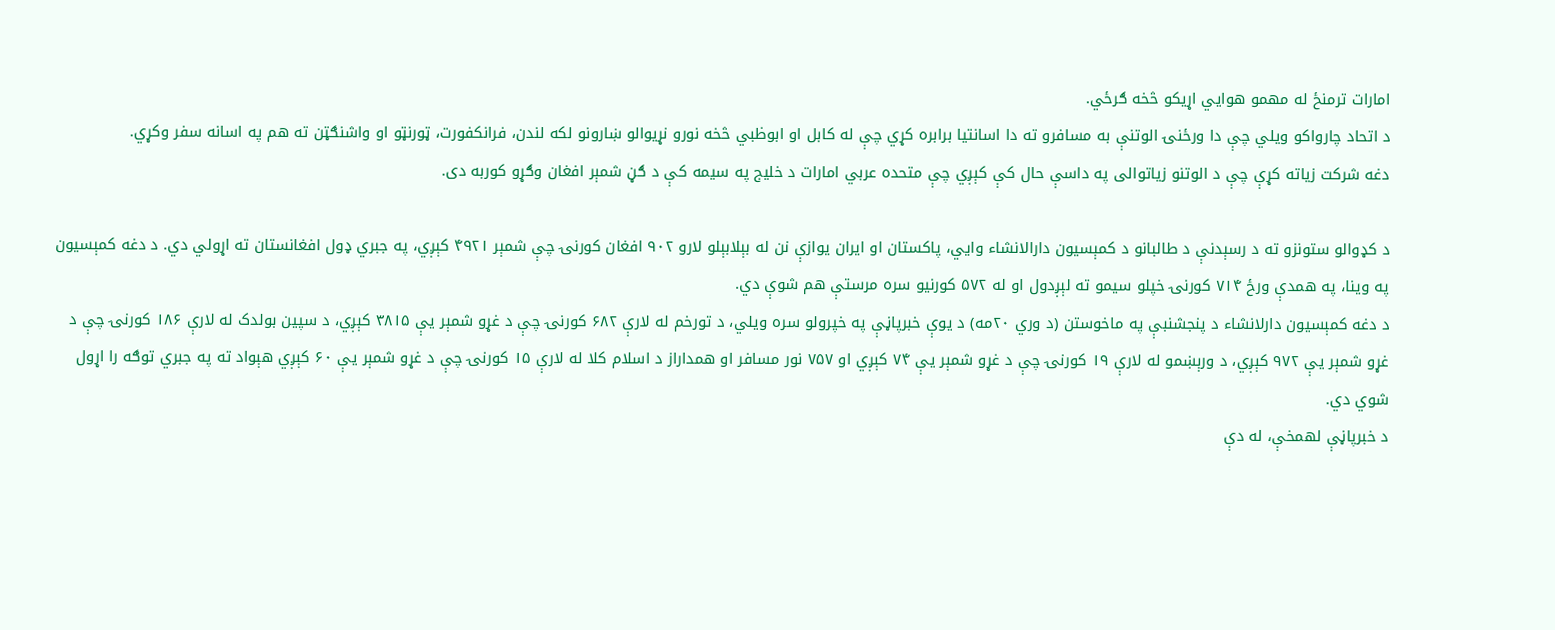امارات ترمنځ له مهمو هوايي اړیکو څخه ګرځي.
د اتحاد چارواکو ویلي چې دا ورځنۍ الوتنې به مسافرو ته دا اسانتیا برابره کړي چې له کابل او ابوظبي څخه نورو نړیوالو ښارونو لکه لندن، فرانکفورت، ټورنټو او واشنګټن ته هم په اسانه سفر وکړي.
دغه شرکت زیاته کړې چې د الوتنو زیاتوالی په داسې حال کې کېږي چې متحده عربي امارات د خلیج په سیمه کې د ګڼ شمېر افغان وګړو کوربه دی.

د کډوالو ستونزو ته د رسېدنې د طالبانو د کمېسیون دارالانشاء وايي، پاکستان او ایران یوازې نن له بېلابېلو لارو ۹۰۲ افغان کورنۍ چې شمېر ۴۹۲۱ کېږي، په جبري ډول افغانستان ته اړولي دي. د دغه کمېسیون په وینا، په همدې ورځ ۷۱۴ کورنۍ خپلو سیمو ته لېږدول او له ۵۷۲ کورنیو سره مرستې هم شوې دي.
د دغه کمېسیون دارلانشاء د پنجشنبې په ماخوستن (د وري ۲۰مه) د یوې خبرپاڼې په خپرولو سره ویلي، د تورخم له لارې ۶۸۲ کورنۍ چې د غړو شمېر یې ۳۸۱۵ کېږي، د سپین بولدک له لارې ۱۸۶ کورنۍ چې د غړو شمېر یې ۹۷۲ کېږي، د ورېښمو له لارې ۱۹ کورنۍ چې د غړو شمېر یې ۷۴ کېږي او ۷۵۷ نور مسافر او همداراز د اسلام کلا له لارې ۱۵ کورنۍ چې د غړو شمېر یې ۶۰ کېږي هېواد ته په جبري توګه را اړول شوي دي.
د خبرپاڼې لهمخې، له دې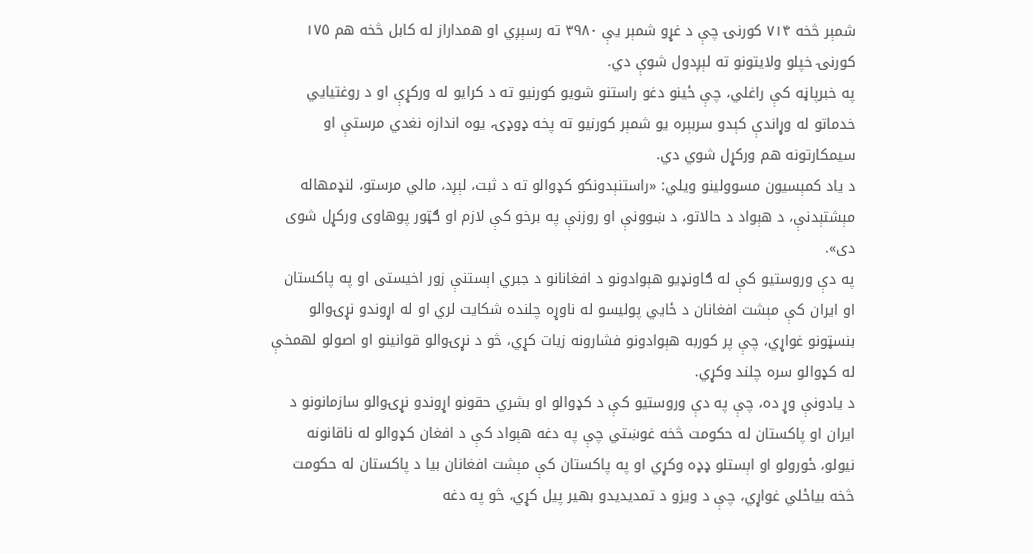شمېر څخه ۷۱۴ کورنۍ چې د غړو شمېر یې ۳۹۸۰ ته رسېږي او همداراز له کابل څخه هم ۱۷۵ کورنۍ خپلو ولایتونو ته لېږدول شوې دي.
په خبرپاڼه کې راغلي، چې ځينو دغو راستنو شویو کورنیو ته د کرایو له ورکړې او د روغتیايي خدماتو له وړاندې کېدو سربېره یو شمېر کورنیو ته پخه ډوډۍ، یوه اندازه نغدي مرستې او سیمکارتونه هم ورکړل شوي دي.
د یاد کمېسیون مسوولینو ویلي: «راستنېدونکو کډوالو ته د ثبت، لېږد، مالي مرستو، لنډمهاله مېشتېدنې، د هېواد د حالاتو، د ښوونې او روزنې په برخو کې لازم او ګټور پوهاوی ورکړل شوی دی».
په دې وروستیو کې له ګاونډیو هېوادونو د افغانانو د جبري اېستنې زور اخیستی او په پاکستان او ایران کې مېشت افغانان د ځايي پولیسو له ناوړه چلنده شکایت لري او له اړوندو نړۍوالو بنسټونو غواړي، چې پر کوربه هېوادونو فشارونه زیات کړي، څو د نړۍوالو قوانینو او اصولو لهمخې له کډوالو سره چلند وکړي.
د یادونې وړ ده، چې په دې وروستیو کې د کډوالو او بشري حقونو اړوندو نړۍوالو سازمانونو د ایران او پاکستان له حکومت څخه غوښتي چې په دغه هېواد کې د افغان کډوالو له ناقانونه نیولو، ځورولو او اېستلو ډډه وکړي او په پاکستان کې مېشت افغانان بیا د پاکستان له حکومت څخه بیاځلي غواړي، چې د ویزو د تمدیدیدو بهیر پیل کړي، څو په دغه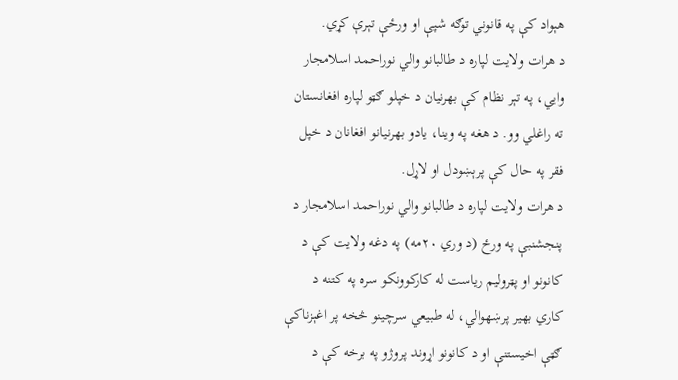هېواد کې په قانوني توګه شپې او ورځې تېرې کړي.
د هرات ولایت لپاره د طالبانو والي نوراحمد اسلامجار وايي، په تېر نظام کې بهرنیان د خپلو ګټو لپاره افغانستان ته راغلي وو. د هغه په وینا، یادو بهرنیانو افغانان د خپل فقر په حال کې پرېښودل او لاړل.
د هرات ولایت لپاره د طالبانو والي نوراحمد اسلامجار د پنجشنبې په ورځ (د وري ۲۰مه) په دغه ولایت کې د کانونو او پټرولیم ریاست له کارکوونکو سره په کتنه د کاري بهیر پرښهوالي، له طبیعي سرچینو څخه پر اغېزناکې ګټې اخیستنې او د کانونو اړوند پروژو په برخه کې د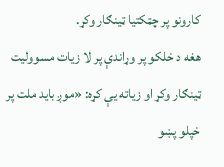کارونو پر چټکتیا ټینګار وکړ.
هغه د خلکو پر وړاندې پر لا زیات مسوولیت ټینګار وکړ او زیاته یې کړه: «موږ باید ملت پر خپلو پښو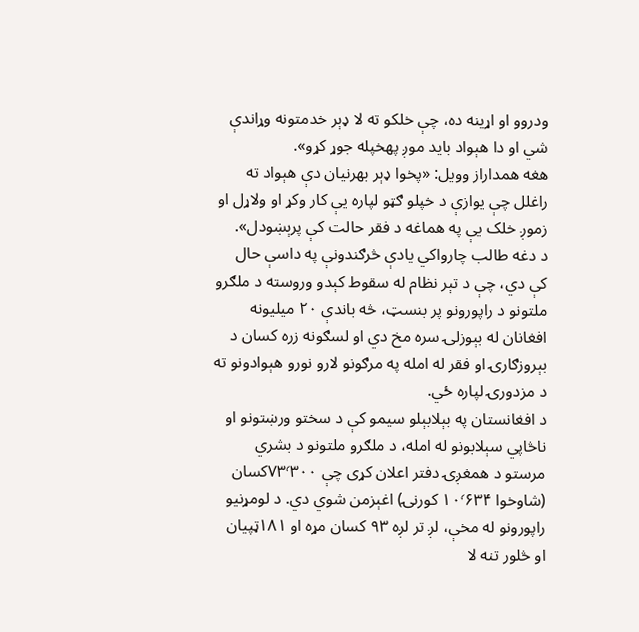ودروو او اړینه ده، چې خلکو ته لا ډېر خدمتونه وړاندې شي او دا هېواد باید موږ پهخپله جوړ کړو».
هغه همداراز وویل: «پخوا ډېر بهرنیان دې هېواد ته راغلل چې یوازې د خپلو ګټو لپاره یې کار وکړ او ولاړل او زموږ خلک یې په هماغه د فقر حالت کې پرېښودل».
د دغه طالب چارواکي یادې څرګندونې په داسې حال کې دي، چې د تېر نظام له سقوط کېدو وروسته د ملګرو ملتونو د راپورونو پر بنسټ، څه باندې ۲۰ میلیونه افغانان له بېوزلۍ سره مخ دي او لسګونه زره کسان د بېروزګارۍ او فقر له امله په مرګونو لارو نورو هېوادونو ته د مزدورۍ لپاره ځي.
د افغانستان په بېلابېلو سیمو کې د سختو ورښتونو او ناڅاپي سېلابونو له امله، د ملګرو ملتونو د بشري مرستو د همغږۍ دفتر اعلان کړی چې ۷۳٬۳۰۰کسان (شاوخوا ۱۰٬۶۳۴ کورنۍ) اغېزمن شوي دي. د لومړنیو راپورونو له مخې، لږ تر لږه ۹۳ کسان مړه او ۱۸۱ټپیان او څلور تنه لا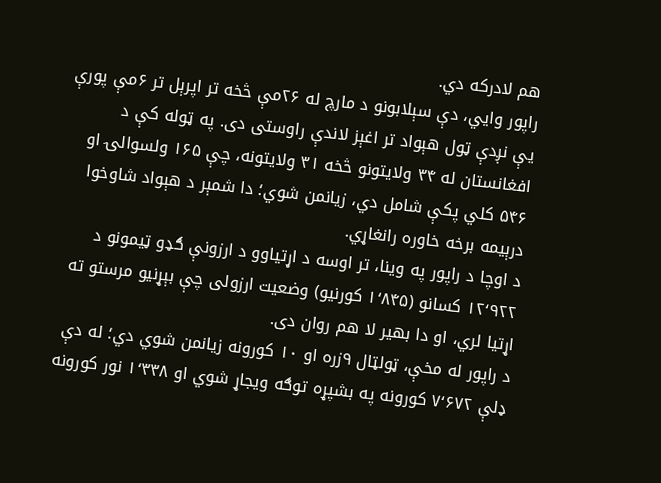هم لادرکه دي.
راپور وایي، دې سېلابونو د مارچ له ۲۶مې څخه تر اپرېل تر ۶مې پورې یې نږدې ټول هېواد تر اغېز لاندې راوستی دی. په ټوله کې د افغانستان له ۳۴ ولایتونو څخه ۳۱ ولایتونه، چې ۱۶۵ ولسوالۍ او ۵۴۶ کلي پکې شامل دي، زیانمن شوي؛ دا شمېر د هېواد شاوخوا درېیمه برخه خاوره رانغاړي.
د اوچا د راپور په وینا، تر اوسه د اړتیاوو د ارزونې ګډو ټیمونو د ۱۲٬۹۲۲ کسانو (۱٬۸۴۵ کورنیو) وضعیت ارزولی چې بېړنیو مرستو ته اړتیا لري، او دا بهیر لا هم روان دی.
د راپور له مخې، ټولټال ۹زره او ۱۰ کورونه زیانمن شوي دي؛ له دې ډلې ۷٬۶۷۲ کورونه په بشپړه توګه ویجاړ شوي او ۱٬۳۳۸ نور کورونه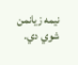نیمه زیانمن شوي دي.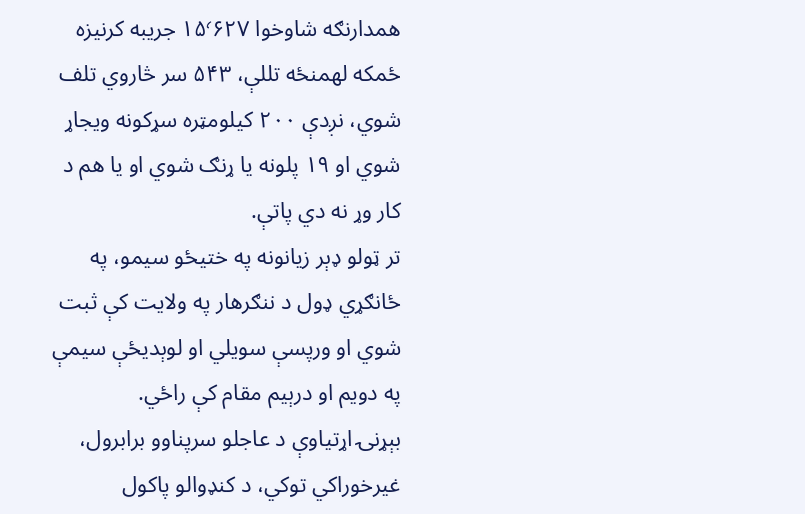همدارنګه شاوخوا ۱۵٬۶۲۷ جریبه کرنیزه ځمکه لهمنځه تللې، ۵۴۳ سر څاروي تلف شوي، نږدې ۲۰۰ کیلومټره سړکونه ویجاړ شوي او ۱۹ پلونه یا ړنګ شوي او یا هم د کار وړ نه دي پاتې.
تر ټولو ډېر زیانونه په ختیځو سیمو، په ځانګړي ډول د ننګرهار په ولایت کې ثبت شوي او ورپسې سویلي او لوېدیځې سیمې په دویم او درېیم مقام کې راځي.
بېړنۍ اړتیاوې د عاجلو سرپناوو برابرول، غیرخوراکي توکي، د کنډوالو پاکول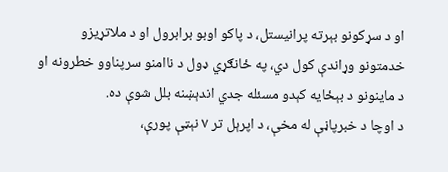او د سړکونو بېرته پرانیستل، د پاکو اوبو برابرول او د ملاتړیزو خدمتونو وړاندې کول دي، په ځانګړي ډول د ناامنو سرپناوو خطرونه او د ماینونو د بېځایه کېدو مسئله جدي اندېښنه بلل شوې ده.
د اوچا د خبرپاڼې له مخې، د اپرېل تر ۷ نېټې پورې،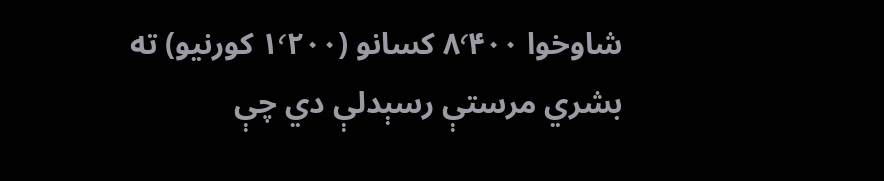شاوخوا ۸٬۴۰۰ کسانو (۱٬۲۰۰ کورنیو) ته بشري مرستې رسېدلې دي چې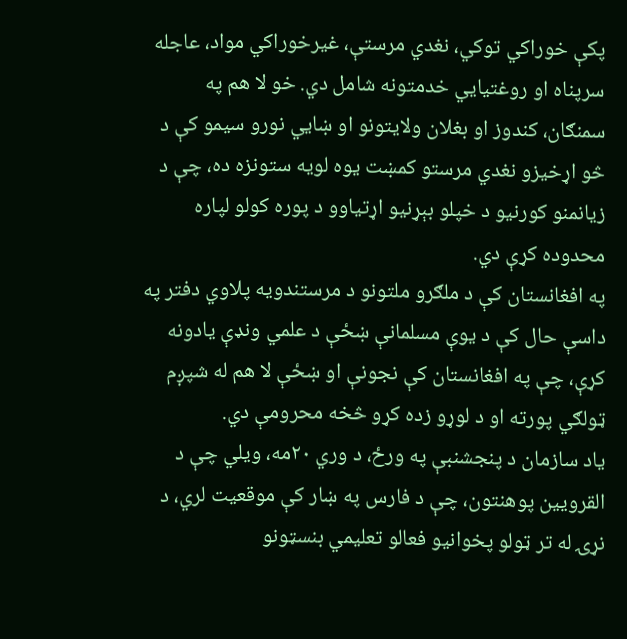پکې خوراکي توکي، نغدي مرستې، غیرخوراکي مواد، عاجله سرپناه او روغتیايي خدمتونه شامل دي. خو لا هم په سمنګان، کندوز او بغلان ولایتونو او ښايي نورو سیمو کې د څو اړخیزو نغدي مرستو کمښت یوه لویه ستونزه ده، چې د زیانمنو کورنیو د خپلو بېړنیو اړتیاوو د پوره کولو لپاره محدوده کړې دي.
په افغانستان کې د ملګرو ملتونو د مرستندویه پلاوي دفتر په داسې حال کې د یوې مسلمانې ښځې د علمي ونډې یادونه کړې، چې په افغانستان کې نجونې او ښځې لا هم له شپږم ټولګي پورته او د لوړو زده کړو څخه محرومې دي.
یاد سازمان د پنجشنبې په ورځ، د وري ۲۰مه، ویلي چې د القرویین پوهنتون، چې د فارس په ښار کې موقعیت لري، د نړۍ له تر ټولو پخوانیو فعالو تعلیمي بنسټونو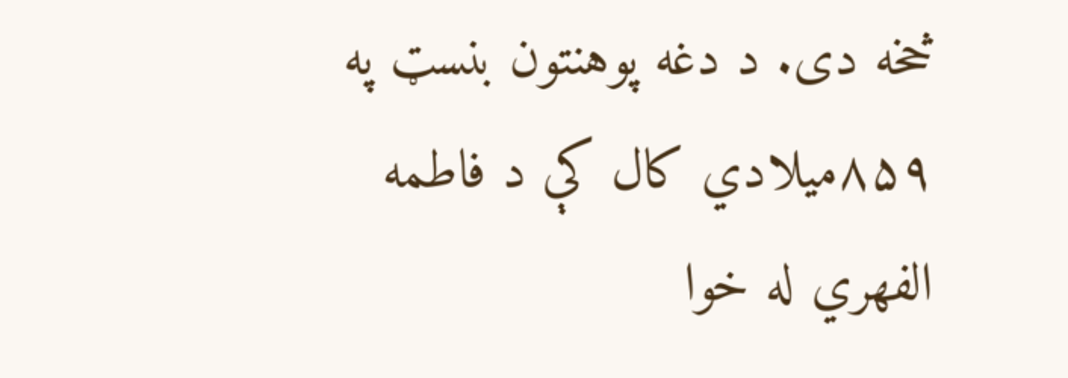څخه دی. د دغه پوهنتون بنسټ په ۸۵۹میلادي کال کې د فاطمه الفهري له خوا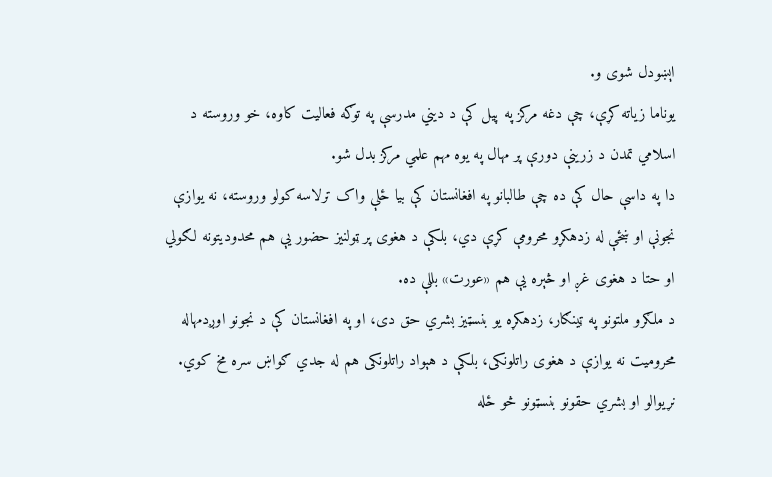اېښودل شوی و.
یوناما زیاته کړې، چې دغه مرکز په پیل کې د دیني مدرسې په توګه فعالیت کاوه، خو وروسته د اسلامي تمدن د زرینې دورې پر مهال په یوه مهم علمي مرکز بدل شو.
دا په داسې حال کې ده چې طالبانو په افغانستان کې بیا ځلې واک ترلاسه کولو وروسته، نه یوازې نجونې او ښځې له زدهکړو محرومې کړې دي، بلکې د هغوی پر ټولنیز حضور یې هم محدودیتونه لګولي او حتا د هغوی غږ او څېره یې هم «عورت» بللې ده.
د ملګرو ملتونو په ټینګار، زدهکړه یو بنسټیز بشري حق دی، او په افغانستان کې د نجونو اوږدمهاله محرومیت نه یوازې د هغوی راتلونکی، بلکې د هېواد راتلونکی هم له جدي ګواښ سره مخ کوي.
نړیوالو او بشري حقونو بنسټونو څو ځله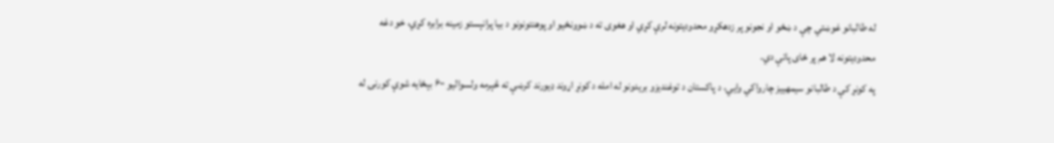له طالبانو غوښتي چې د ښځو او نجونو پر زدهکړو محدودیتونه لرې کړي او هغوی ته د ښوونځیو او پوهنتونونو د بیا پرانېستو زمینه برابره کړي، خو دغه محدودیتونه لا هم پر ځای پاتې دي.
په کونړ کې د طالبانو سیمهییز چارواکي وايي، د پاکستان د توغندیزو بریدونو له امله د کونړ اړوند ډیورند کرښې ته څېرمه ولسوالیو ۶۰۰ بېځایه شوې کورنۍ له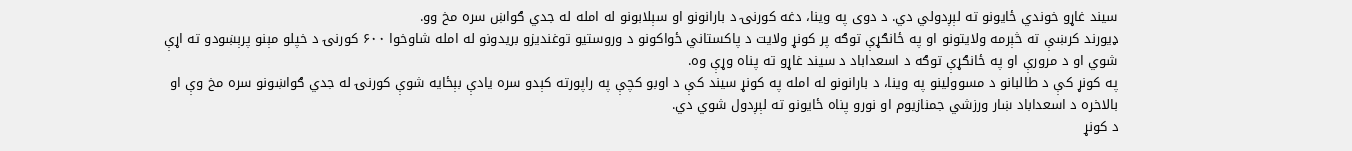سیند غاړو خوندي ځایونو ته لېږدولي دي. د دوی په وینا، دغه کورنۍ د بارانونو او سېلابونو له امله له جدي ګواښ سره مخ وو.
ډیورند کرښې ته څېرمه ولایتونو او په ځانګړې توګه پر کونړ ولایت د پاکستاني ځواکونو د وروستیو توغندیزو بریدونو له امله شاوخوا ۶۰۰ کورنۍ د خپلو مېنو پرېښودو ته اړې شوي او د مرورې او په ځانګړې توګه د اسعداباد د سیند غاړو ته پناه وړې وه.
په کونړ کې د طالبانو د مسوولینو په وینا، د بارانونو له امله په کونړ سیند کې د اوبو کچې په راپورته کېدو سره یادې بېځایه شوې کورنۍ له جدي ګواښونو سره مخ وې او بالاخره د اسعداباد ښار ورزشي جمنازیوم او نورو پناه ځایونو ته لېږدول شوي دي.
د کونړ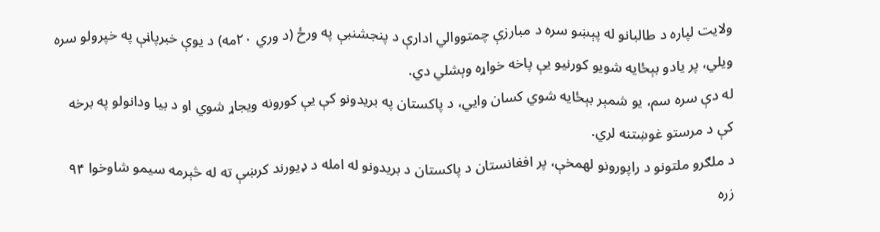ولایت لپاره د طالبانو له پېښو سره د مبارزې چمتووالي ادارې د پنجشنبې په ورځ (د وري ۲۰مه) د یوې خبرپاڼې په خپرولو سره ویلي، پر یادو بېځایه شویو کورنیو یې پاخه خواړه وېشلي دي.
له دې سره سم، یو شمېر بېځایه شوي کسان وايي، د پاکستان په بریدونو کې یې کورونه ویجاړ شوي او د بیا ودانولو په برخه کې د مرستو غوښتنه لري.
د ملګرو ملتونو د راپورونو لهمخې، پر افغانستان د پاکستان د بریدونو له امله د ډیورند کرښې ته له څېرمه سیمو شاوخوا ۹۴ زره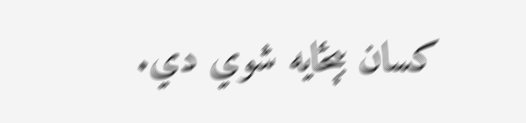کسان بېځایه شوي دي.